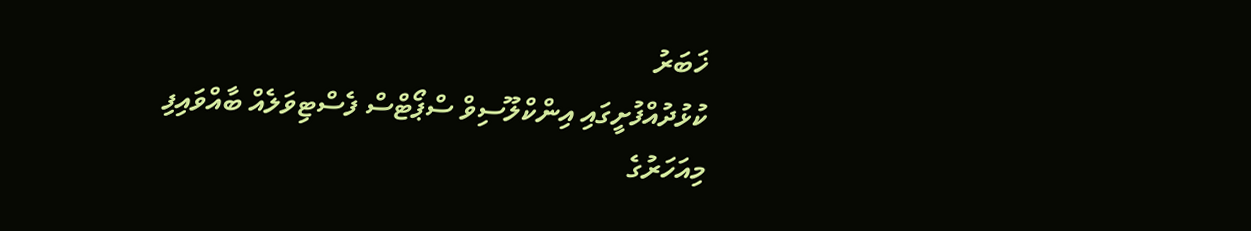ޚަބަރު
ކުޅުދުއްފުށީގައި އިންކްލޫސިވް ސްޕޯޓްސް ފެސްޓިވަލެއް ބާއްވައިފި
މިއަހަރުގެ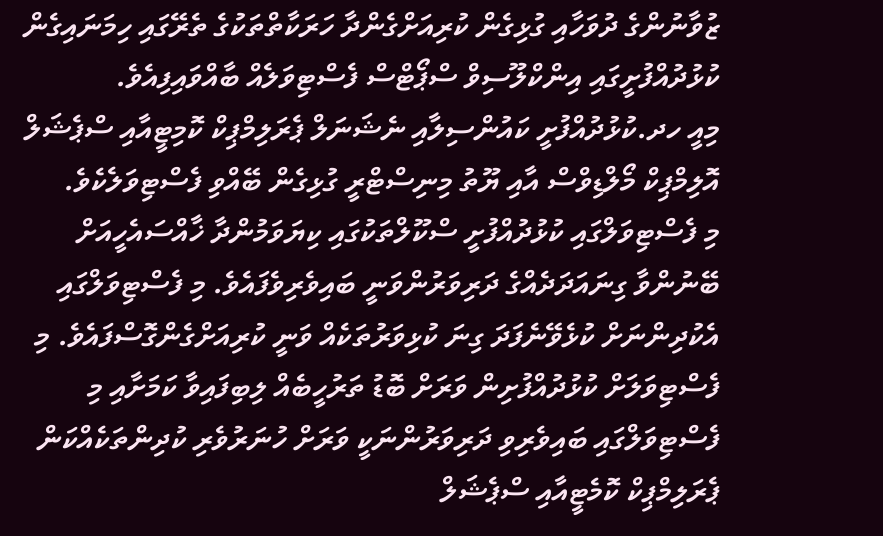ޒުވާނުންގެ ދުވަހާއި ގުޅިގެން ކުރިއަށްގެންދާ ހަރަކާތްތަކުގެ ތެރޭގައި ހިމަނައިގެން ކުޅުދުއްފުށީގައި އިންކްލޫސިވް ސްޕޯޓްސް ފެސްޓިވަލެއް ބާއްވައިފިއެވެ.
މިއީ ހދ.ކުޅުދުއްފުށީ ކައުންސިލާއި ނެޝަނަލް ޕެރަލިމްޕިކް ކޮމިޓީއާއި ސްޕެޝަލް އޮލިމްޕިކް މޯލްޑިވްސް އާއި ޔޫތު މިނިސްޓްރީ ގުޅިގެން ބޭއްވި ފެސްޓިވަލެކެވެ.
މި ފެސްޓިވަލްގައި ކުޅުދުއްފުށީ ސްކޫލްތަކުގައި ކިޔަވަމުންދާ ޚާއްސައެހީއަށް ބޭނުންވާ ގިނައަދަދެއްގެ ދަރިވަރުންވަނީ ބައިވެރިވެފައެވެ. މި ފެސްޓިވަލްގައި އެކުދިންނަށް ކުޅެވޭނެފަދަ ގިނަ ކުޅިވަރުތަކެއް ވަނީ ކުރިއަށްގެންގޮސްފައެވެ. މި ފެސްޓިވަލަށް ކުޅުދުއްފުށިން ވަރަށް ބޮޑު ތަރުހީބެއް ލިބިފައިވާ ކަމަށާއި މި ފެސްޓިވަލްގައި ބައިވެރިވި ދަރިވަރުންނަކީ ވަރަށް ހުނަރުވެރި ކުދިންތަކެއްކަން ޕެރަލިމްޕިކް ކޮމެޓީއާއި ސްޕެޝަލް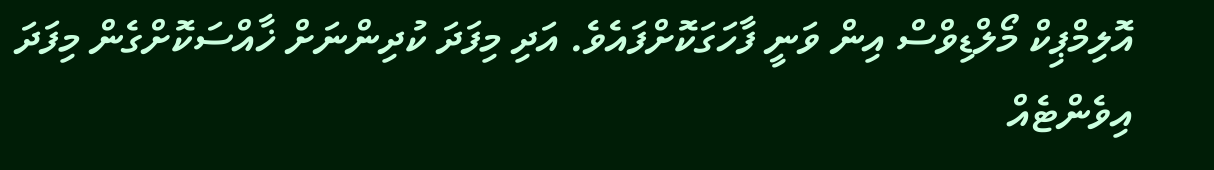އޮލިމްޕިކް މޯލްޑިވްސް އިން ވަނީ ފާހަގަކޮށްފައެވެ. އަދި މިފަދަ ކުދިންނަށް ޚާއްސަކޮށްގެން މިފަދަ އިވެންޓެއް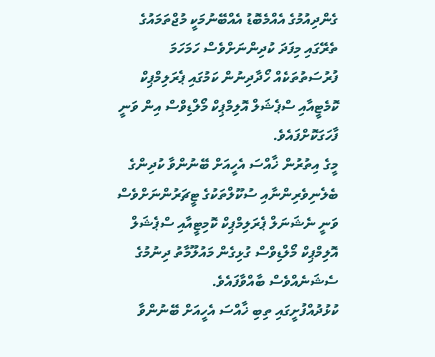ގެންދިއުމުގެ އެއްމެބޮޑު އެއްބޭނުމަކީ މުޖްތަމައުގެ ތެރޭގައި މިފަދަ ކުދިންނަށްވެސް ހަމަހަމަ ފުރުސަތުތަކެއް ހޯދާދިނުން ކަމުގައި ޕެރަލިމްޕިކް ކޮމެޓީއާއި ސްޕެޝަލް އޮލިމްޕިކް މޯލްޑިވްސް އިން ވަނީ ފާހަގަކޮށްފައެވެ.
މީގެ އިތުރުން ޚާއްސަ އެހީއަށް ބޭނުންވާ ކުދިންގެ ބެލެނިވެރިންނާއި ސުކޫލްތަކުގެ ޓީޗަރުންނަށްވެސް ވަނީ ނެޝަނަލް ޕެރަލިމްޕިކް ކޮމިޓީއާއި ސްޕެޝަލް އޮލިމްޕިކް މޯލްޑިވްސް ގުޅިގެން މައުލޫމާތު ދިނުމުގެ ސެޝަނެއްވެސް ބާއްވާފައެވެ.
ކުޅުދުއްފުށީގައި ތިބި ޚާއްސަ އެހީއަށް ބޭނުންވާ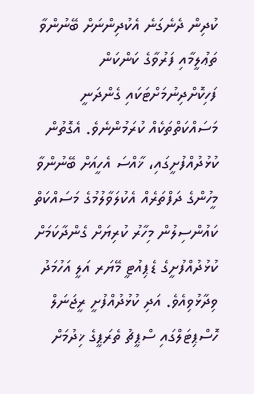ކުދިން ދެނެގަނެ އެކުދިންނަށް ބޭނުންވާ ތަޢުލީމާއި ފަރުވާގެ ކަންކަން ފަހިކޮށްދިނުމަށްޓަކައި ގެންދަނީ މަސައްކަތްތަކެއް ކުރަމުންނެވެ. އެގޮތުން ކުޅުދުއްފުށީގައި، ޚާއްސަ އެހީއަށް ބޭނުންވާ މީހުންގެ ދަފްތަރެއް އެކުލަވާލުމުގެ މަސައްކަތް ކައުންސިލުން މިހާރު ކުރިޔަށް ގެންދާކަމަށް ކުޅުދުއްފުށީގެ ޑެޕިއުޓީ މޭޔަރ އަލީ އަހުމަދު ވިދާޅުވިއެވެ. އަދި ކުޅުދުއްފުށީ ރީޖަނަލް ހޮސްޕިޓަލްގައި ސްޕީޗު ތެރަޕީގެ ޚިދުމަށް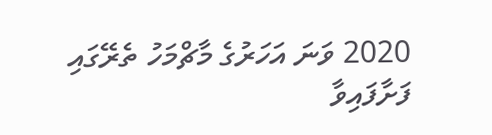2020 ވަނަ އަހަރުގެ މާޗްމަހު ތެރޭގައި ފަށާފައިވާ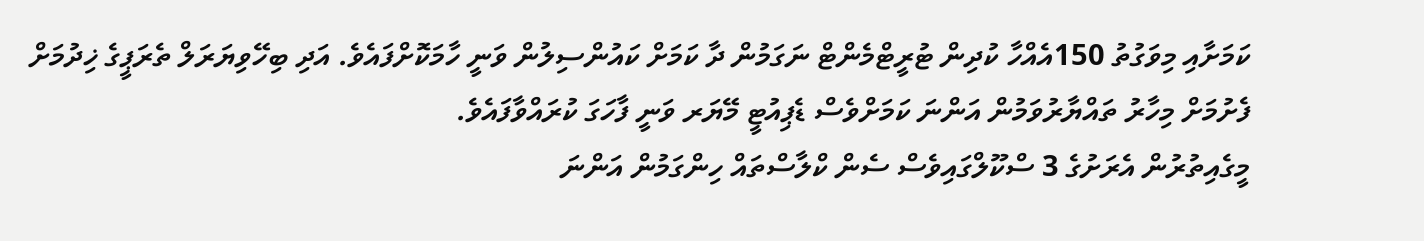ކަމަށާއި މިވަގުތު 150އެއްހާ ކުދިން ޓުރީޓްމެންޓް ނަގަމުން ދާ ކަމަށް ކައުންސިލުން ވަނީ ހާމަކޮށްފައެވެ. އަދި ބިހޭވިޔަރަލް ތެރަޕީގެ ޚިދުމަށް ފެށުމަށް މިހާރު ތައްޔާރުވަމުން އަންނަ ކަމަށްވެސް ޑެޕިއުޓީ މޭޔަރ ވަނީ ފާހަގަ ކުރައްވާފައެވެ.
މީގެއިތުރުން އެރަށުގެ 3 ސްކޫލްގައިވެސް ސެން ކްލާސްތައް ހިންގަމުން އަންނަ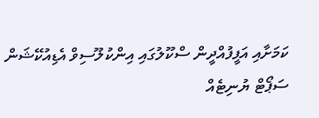ކަމަށާއި އަފީފުއްދީން ސްކޫލުގައި އިންކުލޫސިވް އެޑިއުކޭޝަން ސަޕޯޓް ޔުނިޓެއް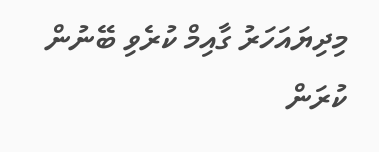މިދިޔައަހަރު ގާއިމް ކުރެވި ބޭނުން ކުރަން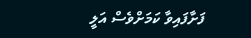ފަށާފައިވާ ކަމަށްވެސް އަލީ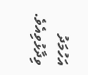އަހުމަދު ވިދާޅުވިއެވެ.